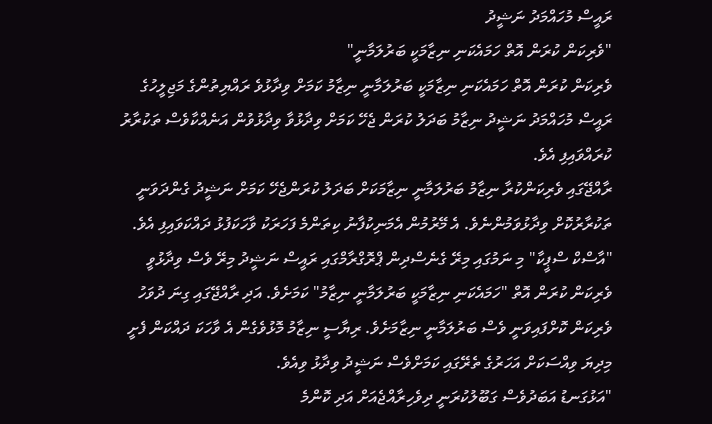ރައީސް މުހައްމަދު ނަޝީދު
"ވެރިކަން ކުރަން އޮތް ހަމައެކަނި ނިޒާމަކީ ބަރުލަމާނީ"
ވެރިކަން ކުރަން އޮތް ހަމައެކަނި ނިޒާމަކީ ބަރުލަމާނީ ނިޒާމު ކަމަށް ވިދާޅުވެ ރައްޔިތުންގެ މަޖިލީހުގެ ރައީސް މުހައްމަދު ނަޝީދު ނިޒާމު ބަދަލު ކުރަން ޖެހޭ ކަމަށް ވިދާޅުވާ ވިދާޅުވުން އަނެއްކާވެސް ތަކުރާރު ކުރައްވައިފި އެވެ.
ރާއްޖޭގައި ވެރިކަންކުރާ ނިޒާމު ބަރުލަމާނީ ނިޒާމަކަށް ބަދަލު ކުރަންޖެހޭ ކަމަށް ނަޝީދު ގެންދަވަނީ ތަކުރާރުކޮށް ވިދާޅުވަމުންނެވެ. އެ މޭރުމުން އެމަނިކުފާނު ކިތަންމެ ފަހަރަކު ވާހަކަފުޅު ދައްކަވައިފި އެވެ.
"އާސްކް ސްޕީކާ" މި ނަމުގައި މިރޭ ގެނެސްދިން ޕްރޮގްރާމްގައި ރައީސް ނަޝީދު މިރޭ ވެސް ވިދާޅުވީ ވެރިކަން ކުރަން އޮތް "ހަމައެކަނި ނިޒާމަކީ ބަރުލަމާނީ ނިޒާމު" ކަމަށެވެ. އަދި ރާއްޖޭގައި ގިނަ ދުވަހު ވެރިކަން ކޮށްފައިވަނީ ވެސް ބަރުލަމާނީ ނިޒާމަށެވެ. ރިޔާސީ ނިޒާމު މޮޅުވެގެން އެ ވާހަކަ ދައްކަން ފެށީ މިދިޔަ ވިއްސަކަށް އަހަރުގެ ތެރޭގައި ކަމަށްވެސް ނަޝީދު ވިދާޅު ވިއެވެ.
"އަޅުގަނޑު އަބަދުވެސް ގަބޫލުކުރަނީ ދިވެހިރާއްޖެއަށް އަދި ކޮންމެ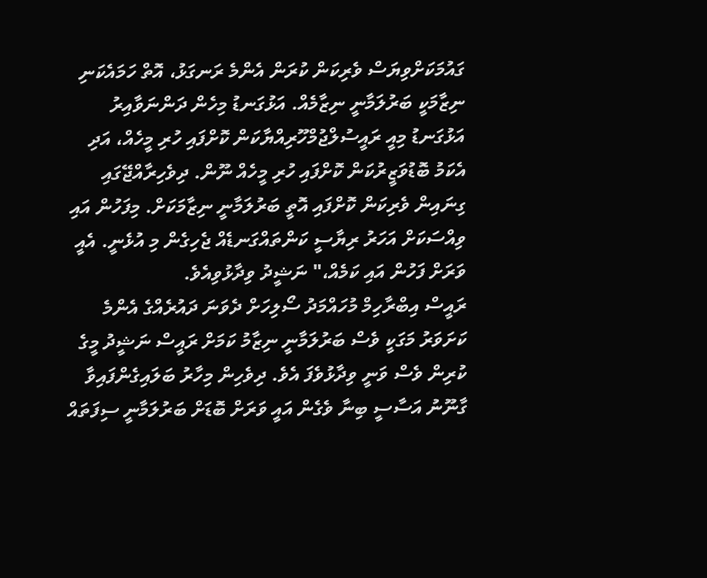ގައުމަކަށްވިޔަސް ވެރިކަން ކުރަން އެންމެ ރަނގަޅު، އޮތް ހަމައެކަނި ނިޒާމަކީ ބަރުލަމާނީ ނިޒާމެއް. އަޅުގަނޑު މިހެން ދަންނަވާއިރު އަޅުގަނޑު މިއީ ރައީސުލްޖުމްހޫރިއްޔާކަން ކޮށްފައި ހުރި މީހެއް، އަދި އެކަމު ބޮޑުވަޒީރުކަން ކޮށްފައި ހުރި މީހެއް ނޫން. ދިވެހިރާއްޖޭގައި ގިނައިން ވެރިކަން ކޮށްފައި އޮތީ ބަރުލަމާނީ ނިޒާމަކަށް. މިފަހުން އައި ވިއްސަކަށް އަހަރު ރިޔާސީ ކަންތައްގަނޑެއް ޖެހިގެން މި އުޅެނީ. އެއީ ވަރަށް ފަހުން އައި ކަމެއް،" ނަޝީދު ވިދާޅުވިއެވެ.
ރައީސް އިބްރާހިމް މުހައްމަދު ސޯލިހަށް ދެވަނަ ދައުރެއްގެ އެންމެ ކަށަވަރު މަގަކީ ވެސް ބަރުލަމާނީ ނިޒާމު ކަމަށް ރައީސް ނަޝީދު މީގެ ކުރިން ވެސް ވަނީ ވިދާޅުވެފަ އެވެ. ދިވެހިން މިހާރު ބަލައިގެންފައިވާ ގާނޫނު އަސާސީ ބިނާ ވެގެން އައީ ވަރަށް ބޮޑަށް ބަރުލަމާނީ ސިފަތައް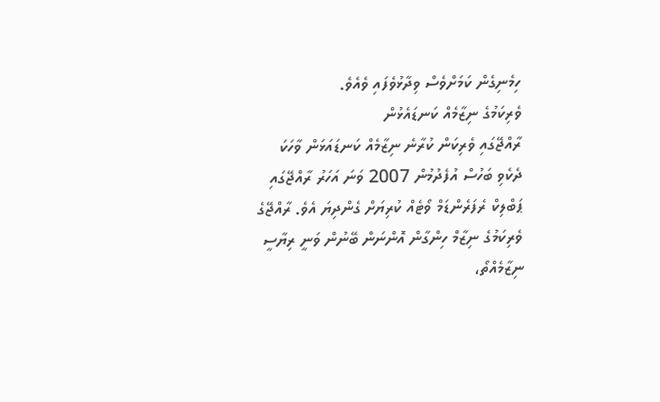ހިމެނިގެން ކަމަށްވެސް ވިދާޅުވެފައި ވެއެވެ.
ވެރިކަމުގެ ނިޒާމެއް ކަނޑައެޅުން
ރާއްޖޭގައި ވެރިކަން ކުރާނެ ނިޒާމެއް ކަނޑައަޅަން ވާހަކަ ދެކެވި ބަހުސް އުފެދުމުން 2007 ވަނަ އަހަރު ރާއްޖޭގައި ޕަބްލިކް ރެފަރެންޑަމް ވޯޓެއް ކުރިޔަށް ގެންދިޔަ އެވެ. ރާއްޖޭގެ ވެރިކަމުގެ ނިޒާމް ހިންގާން އޮންނަން ބޭނުން ވަނީ ރިޔާސީ ނިޒާމެއްތޯ،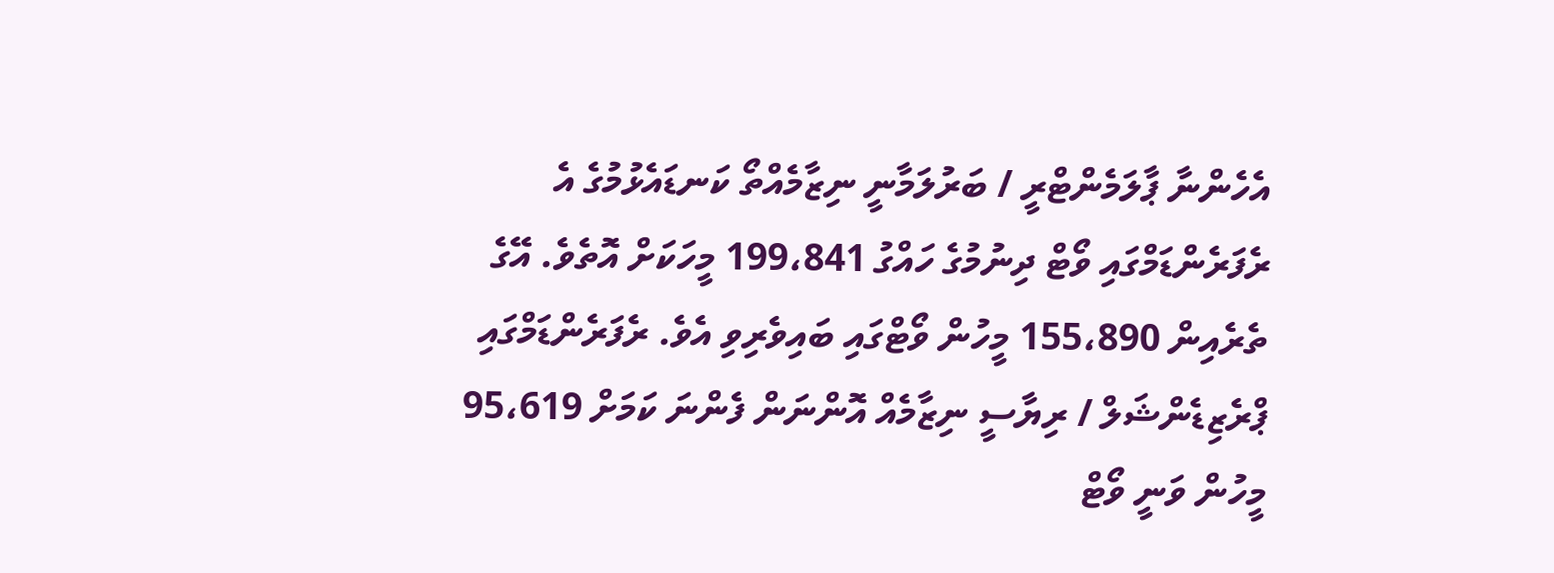އެހެންނާ ޕާލަމެންޓްރީ / ބަރުލަމާނީ ނިޒާމެއްތޯ ކަނޑައެޅުމުގެ އެ ރެފަރެންޑަމްގައި ވޯޓް ދިނުމުގެ ހައްގު 199،841 މީހަކަށް އޮތެވެ. އޭގެ ތެރެއިން 155،890 މީހުން ވޯޓްގައި ބައިވެރިވި އެވެ. ރެފަރެންޑަމްގައި ޕްރެޒިޑެންޝަލް / ރިޔާސީ ނިޒާމެއް އޮންނަން ފެންނަ ކަމަށް 95،619 މީހުން ވަނީ ވޯޓް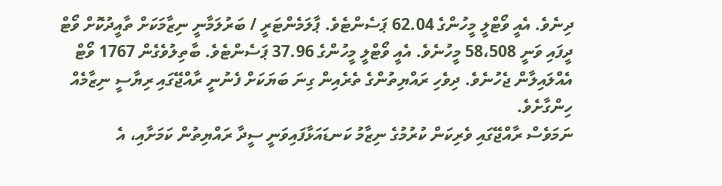ދިނެވެ. އެއީ ވޯޓްލީ މީހުންގެ 62.04 ޕަސެންޓެވެ. ޕާލަމެންޓަރީ / ބަރުލަމާނީ ނިޒާމަކަށް ތާއީދުކޮށް ވޯޓް ދީފައި ވަނީ 58،508 މީހުނެވެ. އެއީ ވޯޓްލީ މީހުންގެ 37.96 ޕަސެންޓެވެ. ބާތިލުވެގެން 1767 ވޯޓް އެއްލައިލާން ޖެހުނެވެ. ދިވެހި ރައްޔިތުންގެ ތެރެއިން ގިނަ ބަޔަކަށް ފެނުނީ ރާއްޖޭގައި ރިޔާސީ ނިޒާމެއް ހިންގާށެވެ.
ނަމަވެސް ރާއްޖޭގައި ވެރިކަން ކުރުމުގެ ނިޒާމު ކަނޑައަޅާފައިވަނީ ސީދާ ރައްޔިތުން ކަމަށާއި، އެ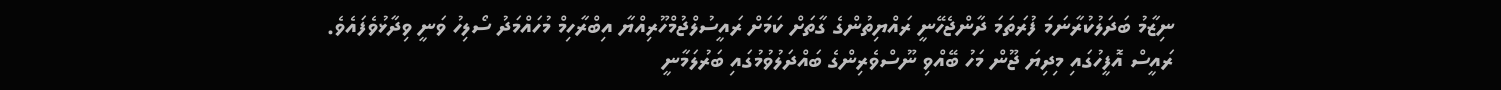ނިޒާމު ބަދަލުކުރާނަމަ ފުރަތަމަ ދާންޖެހޭނީ ރައްޔިތުންގެ ގާތަށް ކަމަށް ރައީސުލްޖުމްހޫރިއްޔާ އިބްރާހިމް މުހައްމަދު ސޯލިހު ވަނީ ވިދާޅުވެފައެވެ.
ރައީސް އޮފީހުގައި މިދިޔަ ޖޫން މަހު ބޭއްވި ނޫސްވެރިންގެ ބައްދަލުވުމުގައި ބަރުލަމާނީ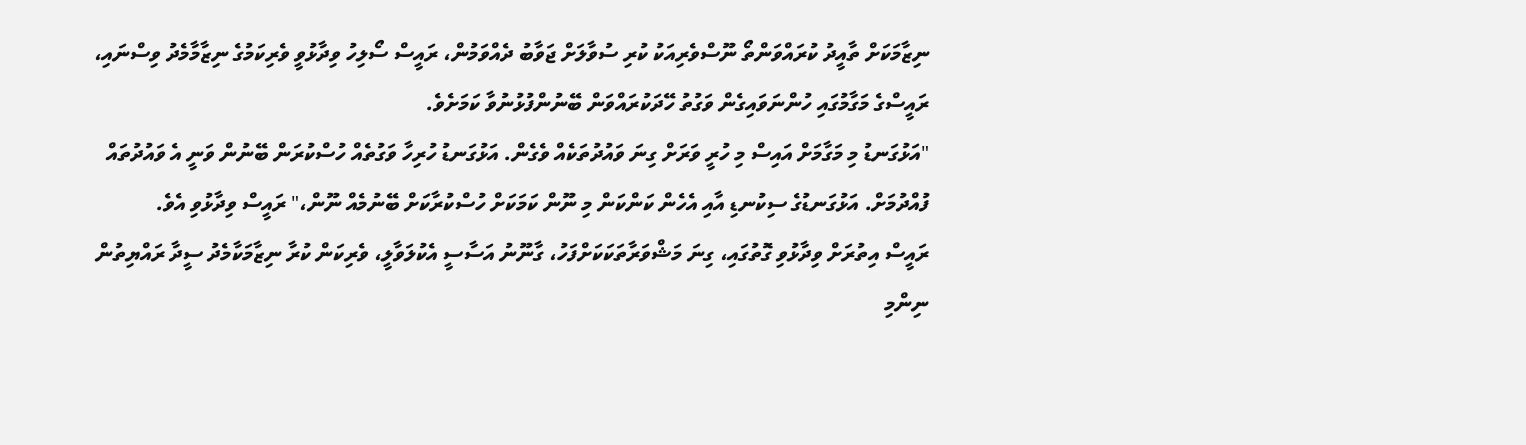ނިޒާމަކަށް ތާއީދު ކުރައްވަންތޯ ނޫސްވެރިއަކު ކުރި ސުވާލަށް ޖަވާބު ދެއްވަމުން، ރައީސް ސޯލިހު ވިދާޅުވީ ވެރިކަމުގެ ނިޒާމާމެދު ވިސްނައި، ރައީސްގެ މަގާމުގައި ހުންނަވައިގެން ވަގުތު ހޭދަކުރައްވަން ބޭނުންފުޅުނުވާ ކަމަށެވެ.
"އަޅުގަނޑު މި މަގާމަށް އައިސް މި ހުރީ ވަރަށް ގިނަ ވައުދުތަކެއް ވެގެން. އަޅުގަނޑު ހުރިހާ ވަގުތެއް ހުސްކުރަން ބޭނުން ވަނީ އެ ވައުދުތައް ފުއްދުމަށް. އަޅުގަނޑުގެ ސިކުނޑި އާއި އެހެން ކަންކަން މި ނޫން ކަމަކަށް ހުސްކުރާކަށް ބޭނުމެއް ނޫން،" ރައީސް ވިދާޅުވި އެވެ.
ރައީސް އިތުރަށް ވިދާޅުވި ގޮތުގައި، ގިނަ މަޝްވަރާތަކަކަށްފަހު، ގާނޫނު އަސާސީ އެކުލަވާލީ، ވެރިކަން ކުރާ ނިޒާމަކާމެދު ސީދާ ރައްޔިތުން ނިންމި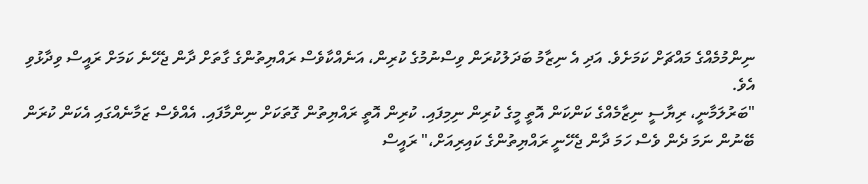ނިންމުމެއްގެ މައްޗަށް ކަމަށެވެ. އަދި އެ ނިޒާމު ބަދަލުކުރަން ވިސްނުމުގެ ކުރިން، އަނެއްކާވެސް ރައްޔިތުންގެ ގާތަށް ދާން ޖެހޭނެ ކަމަށް ރައީސް ވިދާޅުވި އެވެ.
"ބަރުލަމާނީ، ރިޔާސީ ނިޒާމެއްގެ ކަންކަން އޮތީ މީގެ ކުރިން ނިމިފައި. ކުރިން އޮތީ ރައްޔިތުން ގޮތަކަށް ނިންމާފައި. އެއްވެސް ޒަމާނެއްގައި އެކަން ކުރަން ބޭނުން ނަމަ ދެން ވެސް ހަމަ ދާން ޖެހޭނީ ރައްޔިތުންގެ ކައިރިއަށް،" ރައީސް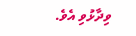ވިދާޅުވި އެވެ.